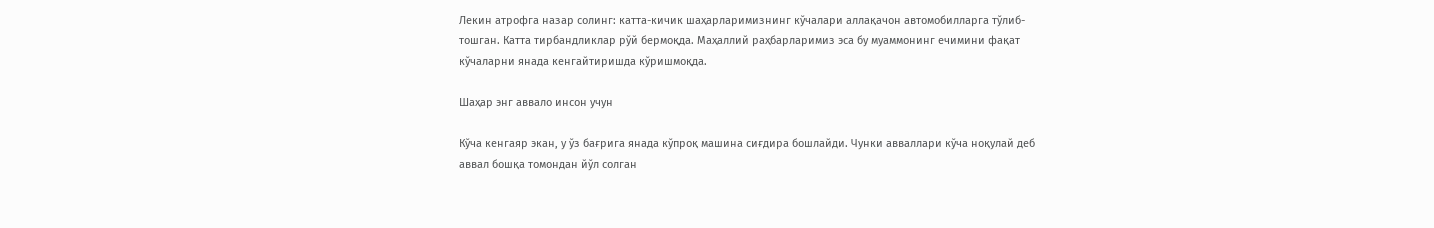Лекин атрофга назар солинг: катта-кичик шаҳарларимизнинг кўчалари аллақачон автомобилларга тўлиб-тошган. Катта тирбандликлар рўй бермоқда. Маҳаллий раҳбарларимиз эса бу муаммонинг ечимини фақат кўчаларни янада кенгайтиришда кўришмоқда.

Шаҳар энг аввало инсон учун

Кўча кенгаяр экан, у ўз бағрига янада кўпроқ машина сиғдира бошлайди. Чунки авваллари кўча ноқулай деб аввал бошқа томондан йўл солган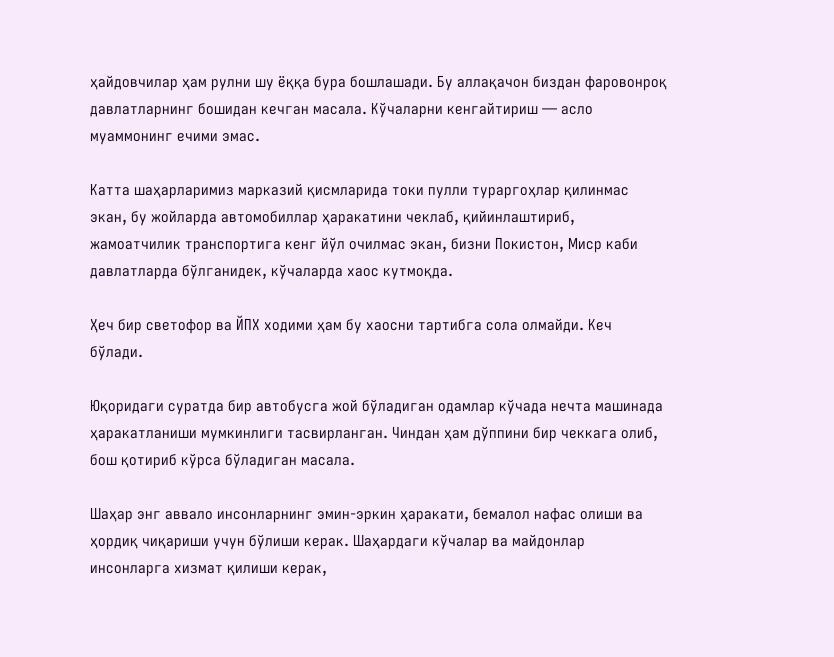ҳайдовчилар ҳам рулни шу ёққа бура бошлашади. Бу аллақачон биздан фаровонроқ давлатларнинг бошидан кечган масала. Кўчаларни кенгайтириш — асло муаммонинг ечими эмас.

Катта шаҳарларимиз марказий қисмларида токи пулли тураргоҳлар қилинмас экан, бу жойларда автомобиллар ҳаракатини чеклаб, қийинлаштириб, жамоатчилик транспортига кенг йўл очилмас экан, бизни Покистон, Миср каби давлатларда бўлганидек, кўчаларда хаос кутмоқда.

Ҳеч бир светофор ва ЙПХ ходими ҳам бу хаосни тартибга сола олмайди. Кеч бўлади.

Юқоридаги суратда бир автобусга жой бўладиган одамлар кўчада нечта машинада ҳаракатланиши мумкинлиги тасвирланган. Чиндан ҳам дўппини бир чеккага олиб, бош қотириб кўрса бўладиган масала.

Шаҳар энг аввало инсонларнинг эмин-эркин ҳаракати, бемалол нафас олиши ва ҳордиқ чиқариши учун бўлиши керак. Шаҳардаги кўчалар ва майдонлар инсонларга хизмат қилиши керак,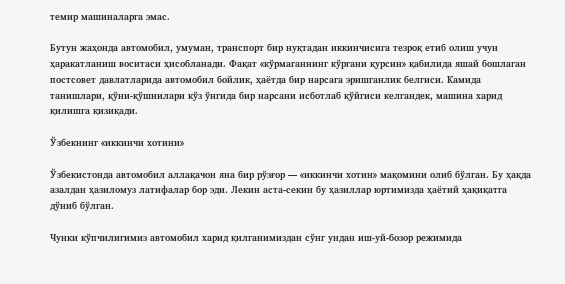темир машиналарга эмас.

Бутун жаҳонда автомобил, умуман, транспорт бир нуқтадан иккинчисига тезроқ етиб олиш учун ҳаракатланиш воситаси ҳисобланади. Фақат «кўрмаганнинг кўргани қурсин» қабилида яшай бошлаган постсовет давлатларида автомобил бойлик, ҳаётда бир нарсага эришганлик белгиси. Камида танишлари, қўни-қўшнилари кўз ўнгида бир нарсани исботлаб қўйгиси келгандек, машина харид қилишга қизиқади.

Ўзбекнинг «иккинчи хотини»

Ўзбекистонда автомобил аллақачон яна бир рўзғор — «иккинчи хотин» мақомини олиб бўлган. Бу ҳақда азалдан ҳазиломуз латифалар бор эди. Лекин аста-секин бу ҳазиллар юртимизда ҳаётий ҳақиқатга дўниб бўлган.

Чунки кўпчилигимиз автомобил харид қилганимиздан сўнг ундан иш-уй-бозор режимида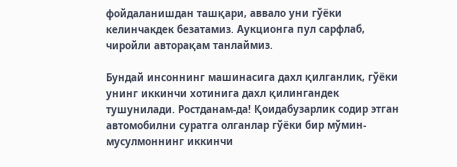фойдаланишдан ташқари, аввало уни гўёки келинчакдек безатамиз. Аукционга пул сарфлаб, чиройли авторақам танлаймиз.

Бундай инсоннинг машинасига дахл қилганлик, гўёки унинг иккинчи хотинига дахл қилингандек тушунилади. Ростданам-да! Қоидабузарлик содир этган автомобилни суратга олганлар гўёки бир мўмин-мусулмоннинг иккинчи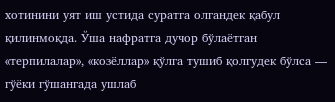хотинини уят иш устида суратга олгандек қабул қилинмоқда. Ўша нафратга дучор бўлаётган «терпилалар», «козёллар» қўлга тушиб қолгудек бўлса — гўёки гўшангада ушлаб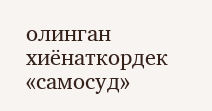олинган хиёнаткордек «самосуд»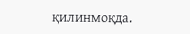қилинмоқда.